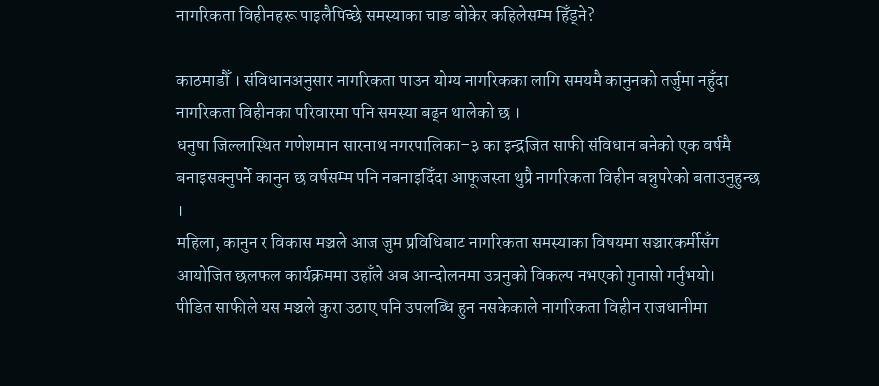नागरिकता विहीनहरू पाइलैपिच्छे समस्याका चाङ बोकेर कहिलेसम्म हिँड्ने?

काठमाडौँ । संविधानअनुसार नागरिकता पाउन योग्य नागरिकका लागि समयमै कानुनको तर्जुमा नहुँदा नागरिकता विहीनका परिवारमा पनि समस्या बढ्न थालेको छ ।
धनुषा जिल्लास्थित गणेशमान सारनाथ नगरपालिका–३ का इन्द्रजित साफी संविधान बनेको एक वर्षमै बनाइसक्नुपर्ने कानुन छ वर्षसम्म पनि नबनाइदिँदा आफूजस्ता थुप्रै नागरिकता विहीन बन्नुपरेको बताउनुहुन्छ ।
महिला, कानुन र विकास मञ्चले आज जुम प्रविधिबाट नागरिकता समस्याका विषयमा सञ्चारकर्मीसँग आयोजित छलफल कार्यक्रममा उहाँले अब आन्दोलनमा उत्रनुको विकल्प नभएको गुनासो गर्नुभयो।
पीडित साफीले यस मञ्चले कुरा उठाए पनि उपलब्धि हुन नसकेकाले नागरिकता विहीन राजधानीमा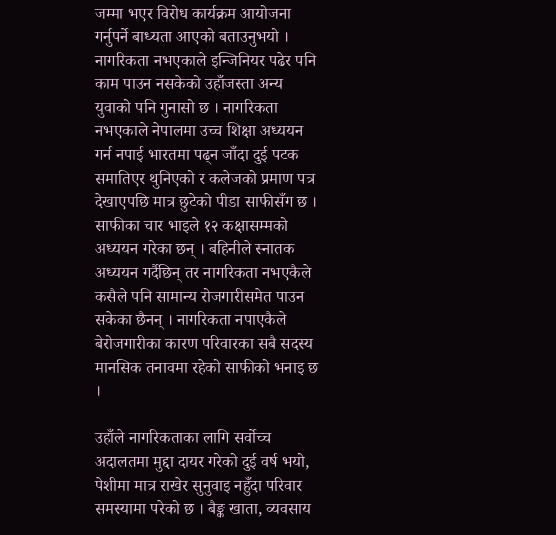जम्मा भएर विरोध कार्यक्रम आयोजना गर्नुपर्ने बाध्यता आएको बताउनुभयो ।
नागरिकता नभएकाले इन्जिनियर पढेर पनि काम पाउन नसकेको उहाँजस्ता अन्य युवाको पनि गुनासो छ । नागरिकता नभएकाले नेपालमा उच्च शिक्षा अध्ययन गर्न नपाई भारतमा पढ्न जाँदा दुई पटक समातिएर थुनिएको र कलेजको प्रमाण पत्र देखाएपछि मात्र छुटेको पीडा साफीसँग छ ।
साफीका चार भाइले १२ कक्षासम्मको अध्ययन गरेका छन् । बहिनीले स्नातक अध्ययन गर्दैछिन् तर नागरिकता नभएकैले कसैले पनि सामान्य रोजगारीसमेत पाउन सकेका छैनन् । नागरिकता नपाएकैले बेरोजगारीका कारण परिवारका सबै सदस्य मानसिक तनावमा रहेको साफीको भनाइ छ ।

उहाँले नागरिकताका लागि सर्वोच्च अदालतमा मुद्दा दायर गरेको दुई वर्ष भयो, पेशीमा मात्र राखेर सुनुवाइ नहुँदा परिवार समस्यामा परेको छ । बैङ्क खाता, व्यवसाय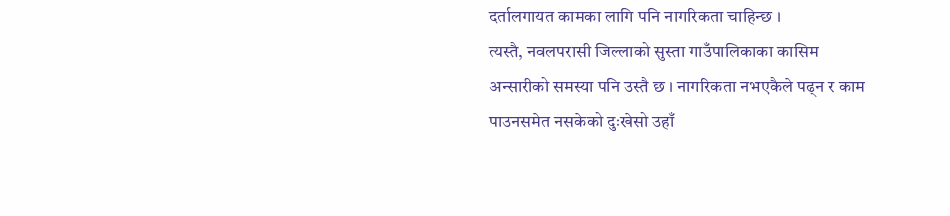दर्तालगायत कामका लागि पनि नागरिकता चाहिन्छ ।
त्यस्तै, नवलपरासी जिल्लाको सुस्ता गाउँपालिकाका कासिम अन्सारीको समस्या पनि उस्तै छ । नागरिकता नभएकैले पढ्न र काम पाउनसमेत नसकेको दुःखेसो उहाँ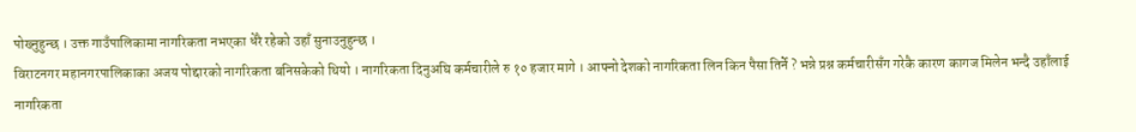पोख्नुहुन्छ । उक्त गाउँपालिकामा नागरिकता नभएका धेरै रहेको उहाँ सुनाउनुहुन्छ ।
विराटनगर महानगरपालिकाका अजय पोद्दारको नागरिकता बनिसकेको थियो । नागरिकता दिनुअघि कर्मचारीले रु १० हजार मागे । आफ्नो देशको नागरिकता लिन किन पैसा तिर्ने ? भन्ने प्रश्न कर्मचारीसँग गरेकै कारण कागज मिलेन भन्दै उहाँलाई नागरिकता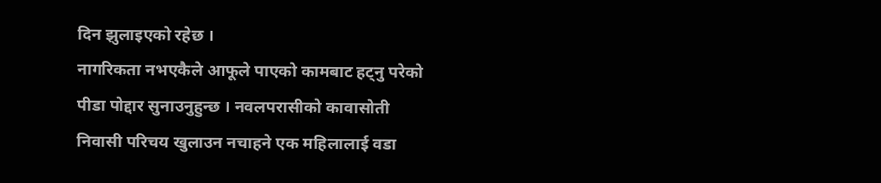दिन झुलाइएको रहेछ ।
नागरिकता नभएकैले आफूले पाएको कामबाट हट्नु परेको पीडा पोद्दार सुनाउनुहुन्छ । नवलपरासीको कावासोती निवासी परिचय खुलाउन नचाहने एक महिलालाई वडा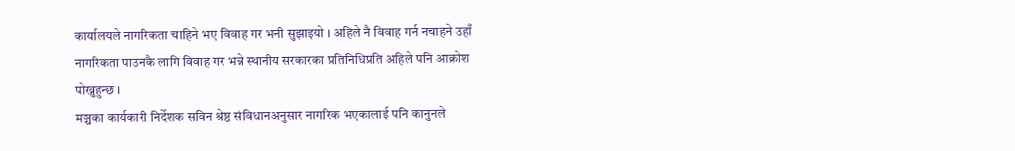कार्यालयले नागरिकता चाहिने भए विवाह गर भनी सुझाइयो । अहिले नै विवाह गर्न नचाहने उहाँ नागरिकता पाउनकै लागि विवाह गर भन्ने स्थानीय सरकारका प्रतिनिधिप्रति अहिले पनि आक्रोश पोख्नुहुन्छ ।
मञ्चका कार्यकारी निर्देशक सविन श्रेष्ठ संविधानअनुसार नागरिक भएकालाई पनि कानुनले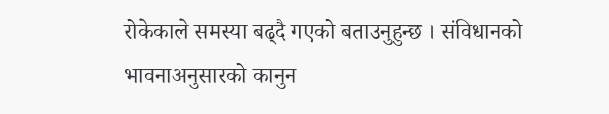रोकेकाले समस्या बढ्दै गएको बताउनुहुन्छ । संविधानको भावनाअनुसारको कानुन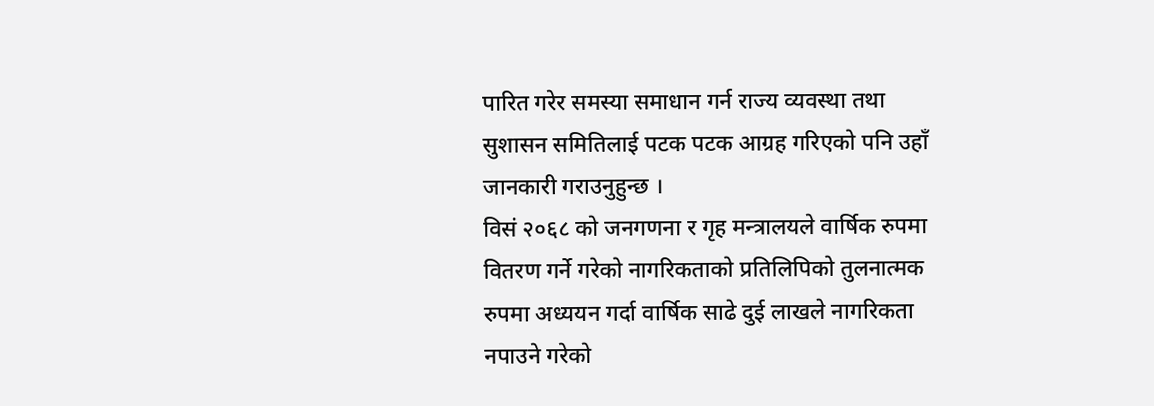पारित गरेर समस्या समाधान गर्न राज्य व्यवस्था तथा सुशासन समितिलाई पटक पटक आग्रह गरिएको पनि उहाँ जानकारी गराउनुहुन्छ ।
विसं २०६८ को जनगणना र गृह मन्त्रालयले वार्षिक रुपमा वितरण गर्ने गरेको नागरिकताको प्रतिलिपिको तुलनात्मक रुपमा अध्ययन गर्दा वार्षिक साढे दुई लाखले नागरिकता नपाउने गरेको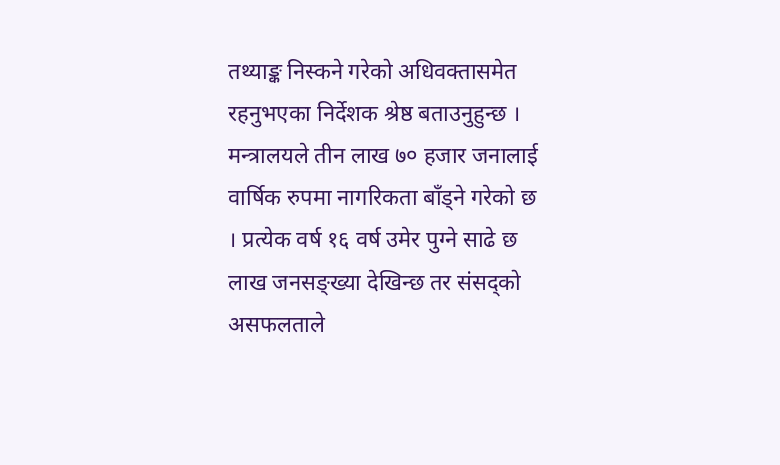तथ्याङ्क निस्कने गरेको अधिवक्तासमेत रहनुभएका निर्देशक श्रेष्ठ बताउनुहुन्छ ।
मन्त्रालयले तीन लाख ७० हजार जनालाई वार्षिक रुपमा नागरिकता बाँड्ने गरेको छ । प्रत्येक वर्ष १६ वर्ष उमेर पुग्ने साढे छ लाख जनसङ्ख्या देखिन्छ तर संसद्को असफलताले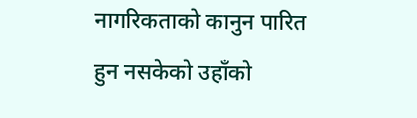नागरिकताको कानुन पारित हुन नसकेको उहाँको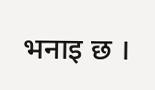भनाइ छ ।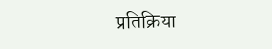प्रतिक्रिया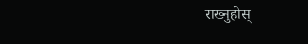राख्नुहोस्